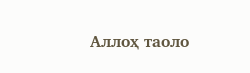Аллоҳ таоло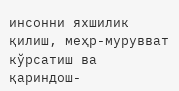инсонни яхшилик қилиш, меҳр-мурувват кўрсатиш ва қариндош-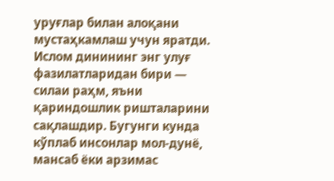уруғлар билан алоқани мустаҳкамлаш учун яратди. Ислом динининг энг улуғ фазилатларидан бири — силаи раҳм, яъни қариндошлик ришталарини сақлашдир. Бугунги кунда кўплаб инсонлар мол-дунё, мансаб ёки арзимас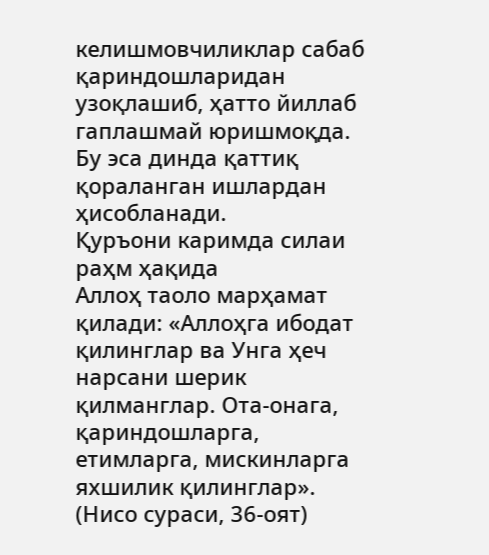келишмовчиликлар сабаб қариндошларидан узоқлашиб, ҳатто йиллаб гаплашмай юришмоқда. Бу эса динда қаттиқ қораланган ишлардан ҳисобланади.
Қуръони каримда силаи раҳм ҳақида
Аллоҳ таоло марҳамат қилади: «Аллоҳга ибодат қилинглар ва Унга ҳеч нарсани шерик қилманглар. Ота-онага, қариндошларга, етимларга, мискинларга яхшилик қилинглар». (Нисо сураси, 36-оят)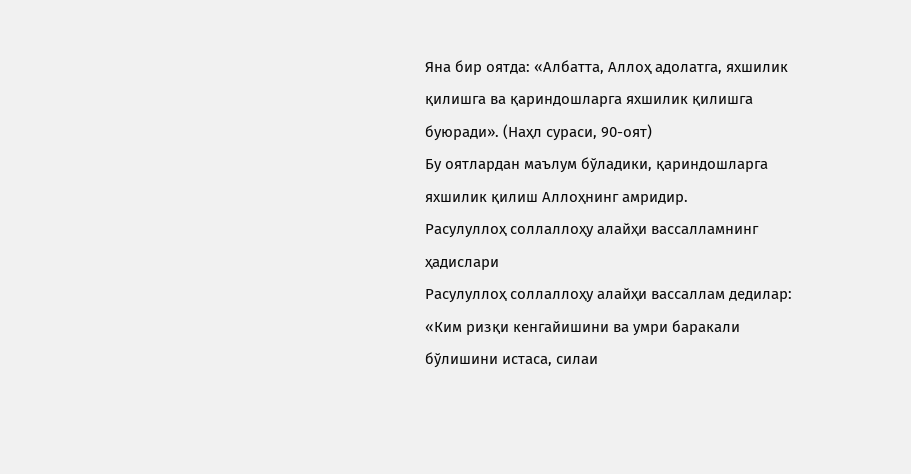Яна бир оятда: «Албатта, Аллоҳ адолатга, яхшилик қилишга ва қариндошларга яхшилик қилишга буюради». (Наҳл сураси, 90-оят)
Бу оятлардан маълум бўладики, қариндошларга яхшилик қилиш Аллоҳнинг амридир.
Расулуллоҳ соллаллоҳу алайҳи вассалламнинг ҳадислари
Расулуллоҳ соллаллоҳу алайҳи вассаллам дедилар: «Ким ризқи кенгайишини ва умри баракали бўлишини истаса, силаи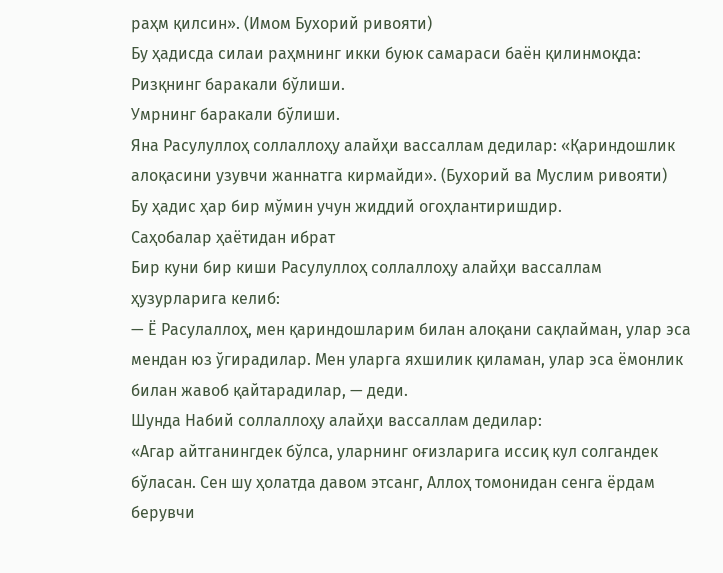раҳм қилсин». (Имом Бухорий ривояти)
Бу ҳадисда силаи раҳмнинг икки буюк самараси баён қилинмоқда:
Ризқнинг баракали бўлиши.
Умрнинг баракали бўлиши.
Яна Расулуллоҳ соллаллоҳу алайҳи вассаллам дедилар: «Қариндошлик алоқасини узувчи жаннатга кирмайди». (Бухорий ва Муслим ривояти)
Бу ҳадис ҳар бир мўмин учун жиддий огоҳлантиришдир.
Саҳобалар ҳаётидан ибрат
Бир куни бир киши Расулуллоҳ соллаллоҳу алайҳи вассаллам ҳузурларига келиб:
— Ё Расулаллоҳ, мен қариндошларим билан алоқани сақлайман, улар эса мендан юз ўгирадилар. Мен уларга яхшилик қиламан, улар эса ёмонлик билан жавоб қайтарадилар, — деди.
Шунда Набий соллаллоҳу алайҳи вассаллам дедилар:
«Агар айтганингдек бўлса, уларнинг оғизларига иссиқ кул солгандек бўласан. Сен шу ҳолатда давом этсанг, Аллоҳ томонидан сенга ёрдам берувчи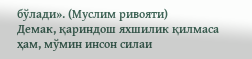бўлади». (Муслим ривояти)
Демак, қариндош яхшилик қилмаса ҳам, мўмин инсон силаи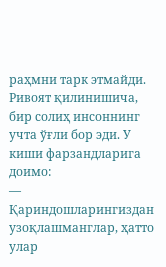раҳмни тарк этмайди.
Ривоят қилинишича, бир солиҳ инсоннинг учта ўғли бор эди. У киши фарзандларига доимо:
— Қариндошларингиздан узоқлашманглар, ҳатто улар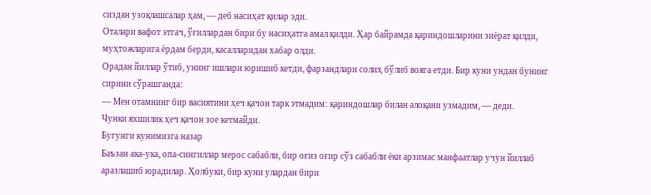сиздан узоқлашсалар ҳам, — деб насиҳат қилар эди.
Оталари вафот этгач, ўғиллардан бири бу насиҳатга амал қилди. Ҳар байрамда қариндошларини зиёрат қилди, муҳтожларига ёрдам берди, касалларидан хабар олди.
Орадан йиллар ўтиб, унинг ишлари юришиб кетди, фарзандлари солиҳ бўлиб вояга етди. Бир куни ундан бунинг сирини сўрашганда:
— Мен отамнинг бир васиятини ҳеч қачон тарк этмадим: қариндошлар билан алоқани узмадим, — деди.
Чунки яхшилик ҳеч қачон зое кетмайди.
Бугунги кунимизга назар
Баъзан ака-ука, опа-сингиллар мерос сабабли, бир оғиз оғир сўз сабабли ёки арзимас манфаатлар учун йиллаб аразлашиб юрадилар. Ҳолбуки, бир куни улардан бири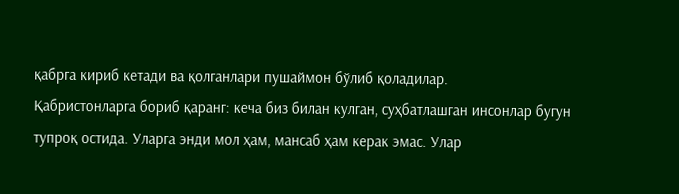қабрга кириб кетади ва қолганлари пушаймон бўлиб қоладилар.
Қабристонларга бориб қаранг: кеча биз билан кулган, суҳбатлашган инсонлар бугун тупроқ остида. Уларга энди мол ҳам, мансаб ҳам керак эмас. Улар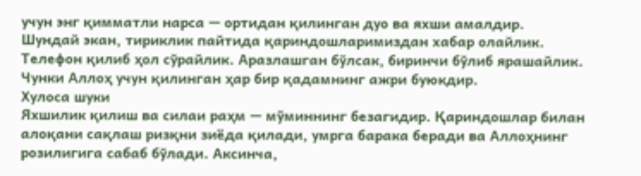учун энг қимматли нарса — ортидан қилинган дуо ва яхши амалдир.
Шундай экан, тириклик пайтида қариндошларимиздан хабар олайлик. Телефон қилиб ҳол сўрайлик. Аразлашган бўлсак, биринчи бўлиб ярашайлик. Чунки Аллоҳ учун қилинган ҳар бир қадамнинг ажри буюкдир.
Хулоса шуки
Яхшилик қилиш ва силаи раҳм — мўминнинг безагидир. Қариндошлар билан алоқани сақлаш ризқни зиёда қилади, умрга барака беради ва Аллоҳнинг розилигига сабаб бўлади. Аксинча,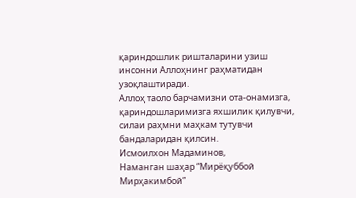қариндошлик ришталарини узиш инсонни Аллоҳнинг раҳматидан узоқлаштиради.
Аллоҳ таоло барчамизни ота-онамизга, қариндошларимизга яхшилик қилувчи, силаи раҳмни маҳкам тутувчи бандаларидан қилсин.
Исмоилхон Мадаминов,
Наманган шаҳар “Мирёқуббой Мирҳакимбой”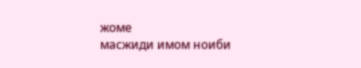жоме
масжиди имом ноиби